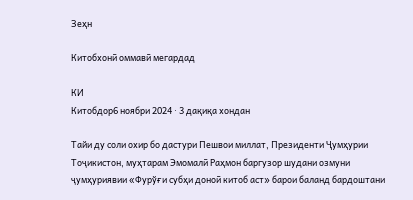Зеҳн

Китобхонӣ оммавӣ мегардад

КИ
Китобдор6 ноябри 2024 · 3 дақиқа хондан

Тайи ду соли охир бо дастури Пешвои миллат, Президенти Ҷумҳурии Тоҷикистон, муҳтарам Эмомалӣ Раҳмон баргузор шудани озмуни ҷумҳуриявии «Фурўғи субҳи доноӣ китоб аст» барои баланд бардоштани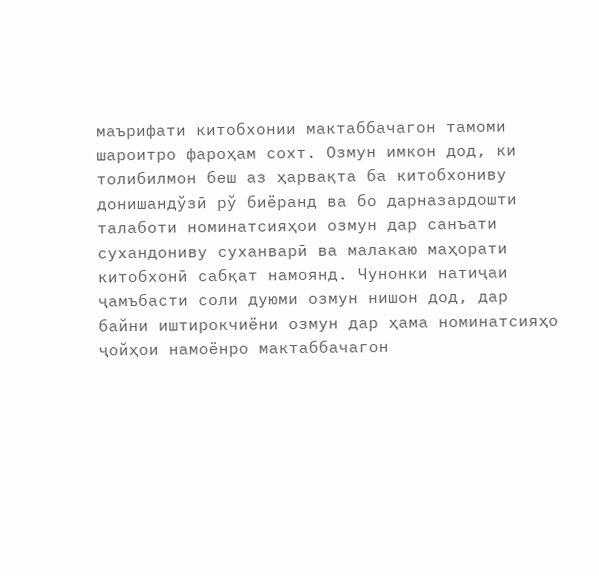маърифати китобхонии мактаббачагон тамоми шароитро фароҳам сохт. Озмун имкон дод, ки толибилмон беш аз ҳарвақта ба китобхониву донишандўзӣ рў биёранд ва бо дарназардошти талаботи номинатсияҳои озмун дар санъати сухандониву суханварӣ ва малакаю маҳорати китобхонӣ сабқат намоянд. Чунонки натиҷаи ҷамъбасти соли дуюми озмун нишон дод, дар байни иштирокчиёни озмун дар ҳама номинатсияҳо ҷойҳои намоёнро мактаббачагон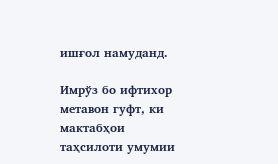ишғол намуданд.

Имрўз бо ифтихор метавон гуфт, ки мактабҳои таҳсилоти умумии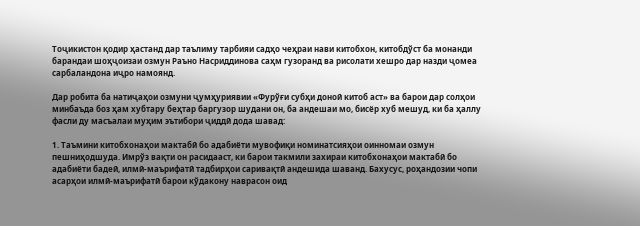Тоҷикистон қодир ҳастанд дар таълиму тарбияи садҳо чеҳраи нави китобхон, китобдўст ба монанди барандаи шоҳҷоизаи озмун Раъно Насриддинова саҳм гузоранд ва рисолати хешро дар назди ҷомеа сарбаландона иҷро намоянд.

Дар робита ба натиҷаҳои озмуни ҷумҳуриявии «Фурўғи субҳи доноӣ китоб аст» ва барои дар солҳои минбаъда боз ҳам хубтару беҳтар баргузор шудани он, ба андешаи мо, бисёр хуб мешуд, ки ба ҳаллу фасли ду масъалаи муҳим эътибори ҷиддӣ дода шавад:

1. Таъмини китобхонаҳои мактабӣ бо адабиёти мувофиқи номинатсияҳои оинномаи озмун пешниҳодшуда. Имрўз вақти он расидааст, ки барои такмили захираи китобхонаҳои мактабӣ бо адабиёти бадеӣ, илмӣ-маърифатӣ тадбирҳои саривақтӣ андешида шаванд. Бахусус, роҳандозии чопи асарҳои илмӣ-маърифатӣ барои кўдакону наврасон оид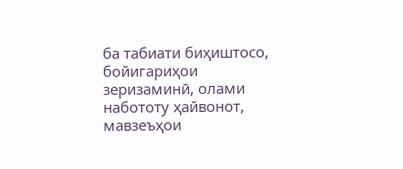ба табиати биҳиштосо, бойигариҳои зеризаминӣ, олами набототу ҳайвонот, мавзеъҳои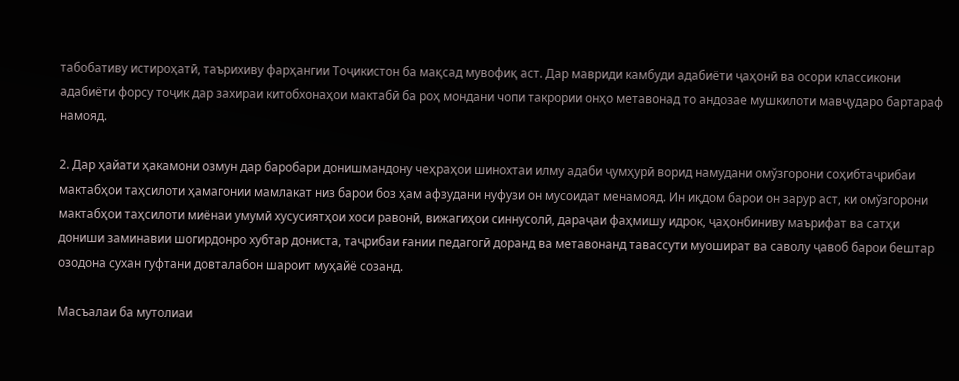табобативу истироҳатӣ, таърихиву фарҳангии Тоҷикистон ба мақсад мувофиқ аст. Дар мавриди камбуди адабиёти ҷаҳонӣ ва осори классикони адабиёти форсу тоҷик дар захираи китобхонаҳои мактабӣ ба роҳ мондани чопи такрории онҳо метавонад то андозае мушкилоти мавҷударо бартараф намояд.

2. Дар ҳайати ҳакамони озмун дар баробари донишмандону чеҳраҳои шинохтаи илму адаби ҷумҳурӣ ворид намудани омўзгорони соҳибтаҷрибаи мактабҳои таҳсилоти ҳамагонии мамлакат низ барои боз ҳам афзудани нуфузи он мусоидат менамояд. Ин иқдом барои он зарур аст, ки омўзгорони мактабҳои таҳсилоти миёнаи умумӣ хусусиятҳои хоси равонӣ, вижагиҳои синнусолӣ, дараҷаи фаҳмишу идрок, ҷаҳонбиниву маърифат ва сатҳи дониши заминавии шогирдонро хубтар дониста, таҷрибаи ғании педагогӣ доранд ва метавонанд тавассути муошират ва саволу ҷавоб барои бештар озодона сухан гуфтани довталабон шароит муҳайё созанд.

Масъалаи ба мутолиаи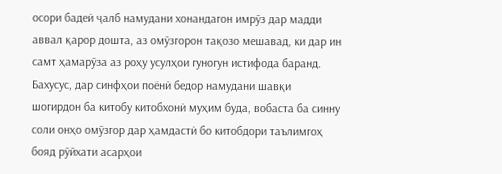осори бадеӣ ҷалб намудани хонандагон имрўз дар мадди аввал қарор дошта, аз омўзгорон тақозо мешавад, ки дар ин самт ҳамарўза аз роҳу усулҳои гуногун истифода баранд. Бахусус, дар синфҳои поёнӣ бедор намудани шавқи шогирдон ба китобу китобхонӣ муҳим буда, вобаста ба синну соли онҳо омўзгор дар ҳамдастӣ бо китобдори таълимгоҳ бояд рўйхати асарҳои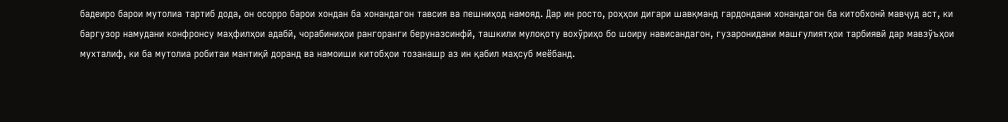бадеиро барои мутолиа тартиб дода, он осорро барои хондан ба хонандагон тавсия ва пешниҳод намояд. Дар ин росто, роҳҳои дигари шавқманд гардондани хонандагон ба китобхонӣ мавҷуд аст, ки баргузор намудани конфронсу маҳфилҳои адабӣ, чорабиниҳои рангоранги беруназсинфӣ, ташкили мулоқоту вохўриҳо бо шоиру нависандагон, гузаронидани машғулиятҳои тарбиявӣ дар мавзўъҳои мухталиф, ки ба мутолиа робитаи мантиқӣ доранд ва намоиши китобҳои тозанашр аз ин қабил маҳсуб меёбанд.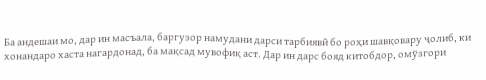Ба андешаи мо, дар ин масъала, баргузор намудани дарси тарбиявӣ бо роҳи шавқовару ҷолиб, ки хонандаро хаста нагардонад, ба мақсад мувофиқ аст. Дар ин дарс бояд китобдор, омўзгори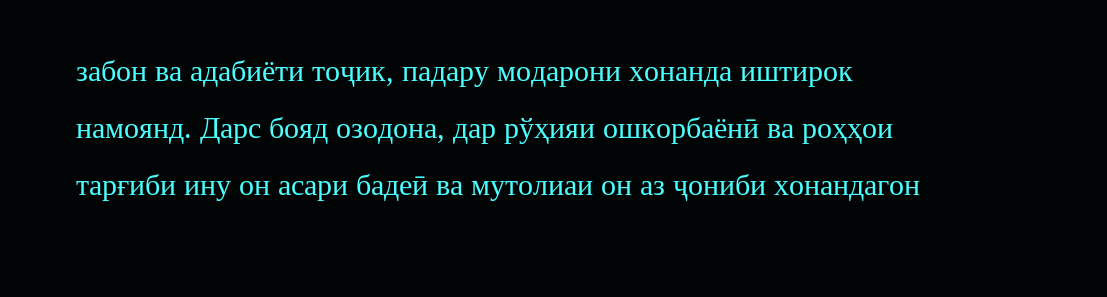забон ва адабиёти тоҷик, падару модарони хонанда иштирок намоянд. Дарс бояд озодона, дар рўҳияи ошкорбаёнӣ ва роҳҳои тарғиби ину он асари бадеӣ ва мутолиаи он аз ҷониби хонандагон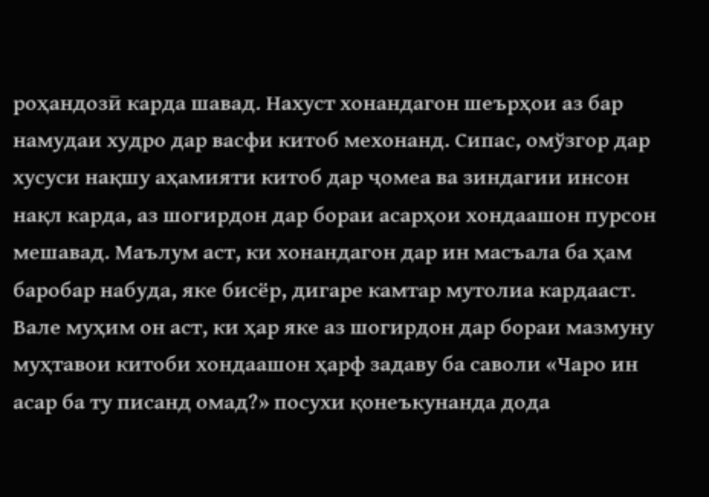роҳандозӣ карда шавад. Нахуст хонандагон шеърҳои аз бар намудаи худро дар васфи китоб мехонанд. Сипас, омўзгор дар хусуси нақшу аҳамияти китоб дар ҷомеа ва зиндагии инсон нақл карда, аз шогирдон дар бораи асарҳои хондаашон пурсон мешавад. Маълум аст, ки хонандагон дар ин масъала ба ҳам баробар набуда, яке бисёр, дигаре камтар мутолиа кардааст. Вале муҳим он аст, ки ҳар яке аз шогирдон дар бораи мазмуну муҳтавои китоби хондаашон ҳарф задаву ба саволи «Чаро ин асар ба ту писанд омад?» посухи қонеъкунанда дода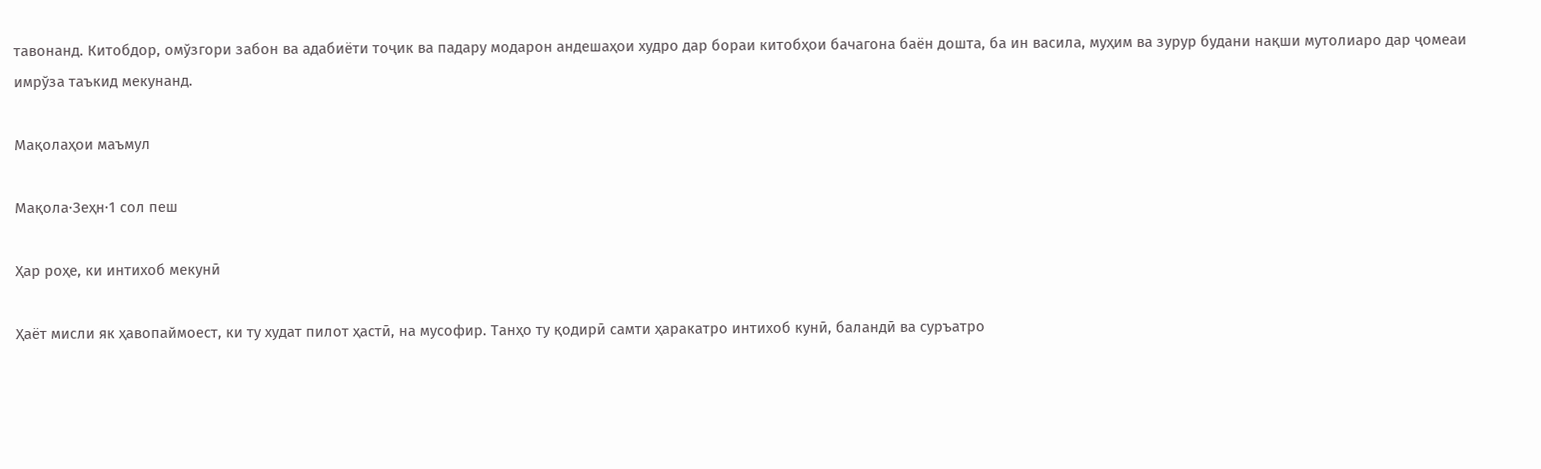тавонанд. Китобдор, омўзгори забон ва адабиёти тоҷик ва падару модарон андешаҳои худро дар бораи китобҳои бачагона баён дошта, ба ин васила, муҳим ва зурур будани нақши мутолиаро дар ҷомеаи имрўза таъкид мекунанд.

Мақолаҳои маъмул

Мақола·Зеҳн·1 сол пеш

Ҳар роҳе, ки интихоб мекунӣ

Ҳаёт мисли як ҳавопаймоест, ки ту худат пилот ҳастӣ, на мусофир. Танҳо ту қодирӣ самти ҳаракатро интихоб кунӣ, баландӣ ва суръатро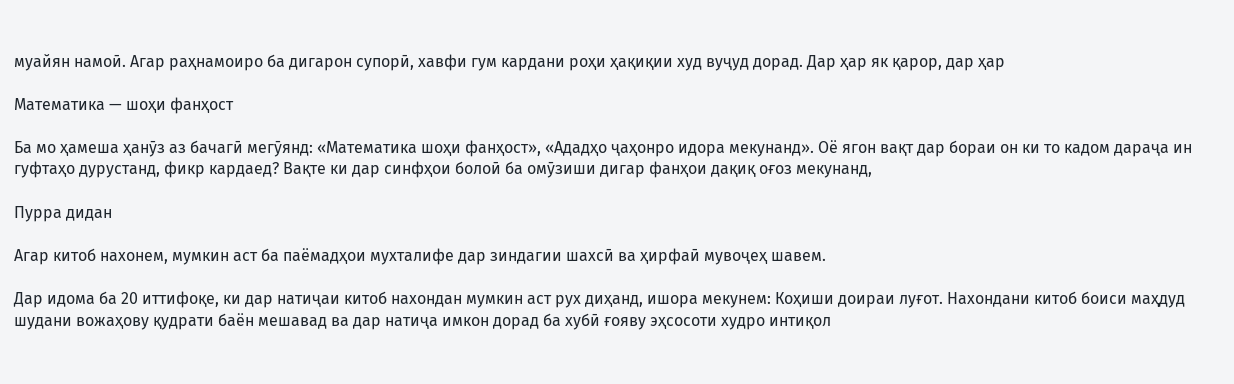муайян намоӣ. Агар раҳнамоиро ба дигарон супорӣ, хавфи гум кардани роҳи ҳақиқии худ вуҷуд дорад. Дар ҳар як қарор, дар ҳар

Математика — шоҳи фанҳост

Ба мо ҳамеша ҳанӯз аз бачагӣ мегӯянд: «Математика шоҳи фанҳост», «Ададҳо ҷаҳонро идора мекунанд». Оё ягон вақт дар бораи он ки то кадом дараҷа ин гуфтаҳо дурустанд, фикр кардаед? Вақте ки дар синфҳои болоӣ ба омӯзиши дигар фанҳои дақиқ оғоз мекунанд,

Пурра дидан

Агар китоб нахонем, мумкин аст ба паёмадҳои мухталифе дар зиндагии шахсӣ ва ҳирфаӣ мувоҷеҳ шавем.

Дар идома ба 20 иттифоқе, ки дар натиҷаи китоб нахондан мумкин аст рух диҳанд, ишора мекунем: Коҳиши доираи луғот. Нахондани китоб боиси маҳдуд шудани вожаҳову қудрати баён мешавад ва дар натиҷа имкон дорад ба хубӣ ғояву эҳсосоти худро интиқол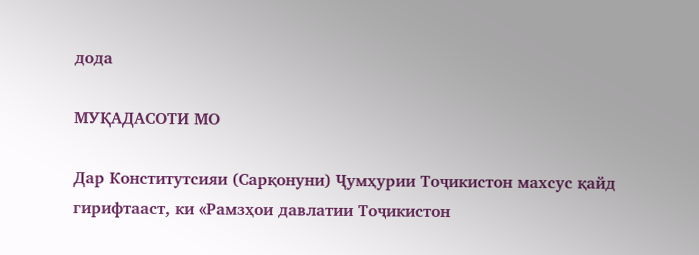дода

МУҚАДАСОТИ МО

Дар Конститутсияи (Сарқонуни) Ҷумҳурии Тоҷикистон махсус қайд гирифтааст, ки «Рамзҳои давлатии Тоҷикистон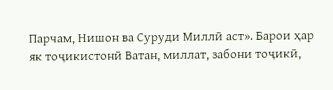Парчам, Нишон ва Суруди Миллӣ аст». Барои ҳар як тоҷикистонӣ Ватан, миллат, забони тоҷикӣ,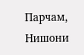Парчам, Нишони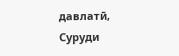давлатӣ, Суруди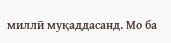миллӣ муқаддасанд. Мо ба